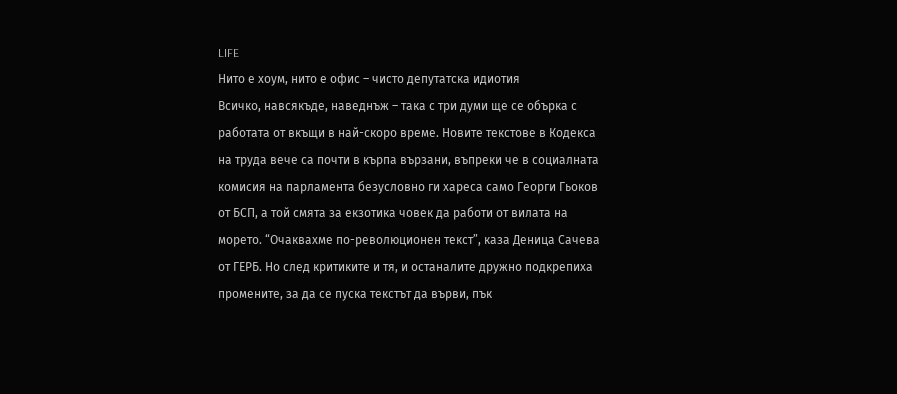LIFE
Нито е хоум, нито е офис – чисто депутатска идиотия
Всичко, навсякъде, наведнъж – така с три думи ще се обърка с работата от вкъщи в най-скоро време. Новите текстове в Кодекса на труда вече са почти в кърпа вързани, въпреки че в социалната комисия на парламента безусловно ги хареса само Георги Гьоков от БСП, а той смята за екзотика човек да работи от вилата на морето. “Очаквахме по-революционен текст”, каза Деница Сачева от ГЕРБ. Но след критиките и тя, и останалите дружно подкрепиха промените, за да се пуска текстът да върви, пък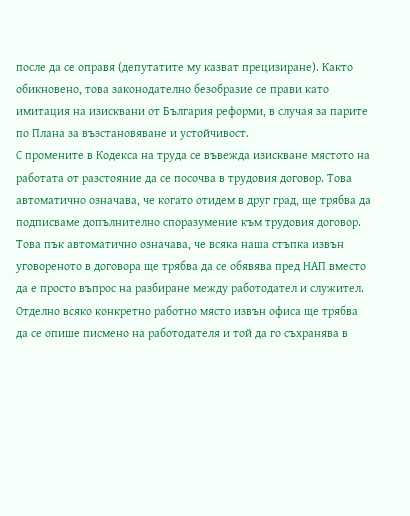после да се оправя (депутатите му казват прецизиране). Както обикновено, това законодателно безобразие се прави като имитация на изисквани от България реформи, в случая за парите по Плана за възстановяване и устойчивост.
С промените в Кодекса на труда се въвежда изискване мястото на работата от разстояние да се посочва в трудовия договор. Това автоматично означава, че когато отидем в друг град, ще трябва да подписваме допълнително споразумение към трудовия договор. Това пък автоматично означава, че всяка наша стъпка извън уговореното в договора ще трябва да се обявява пред НАП вместо да е просто въпрос на разбиране между работодател и служител. Отделно всяко конкретно работно място извън офиса ще трябва да се опише писмено на работодателя и той да го съхранява в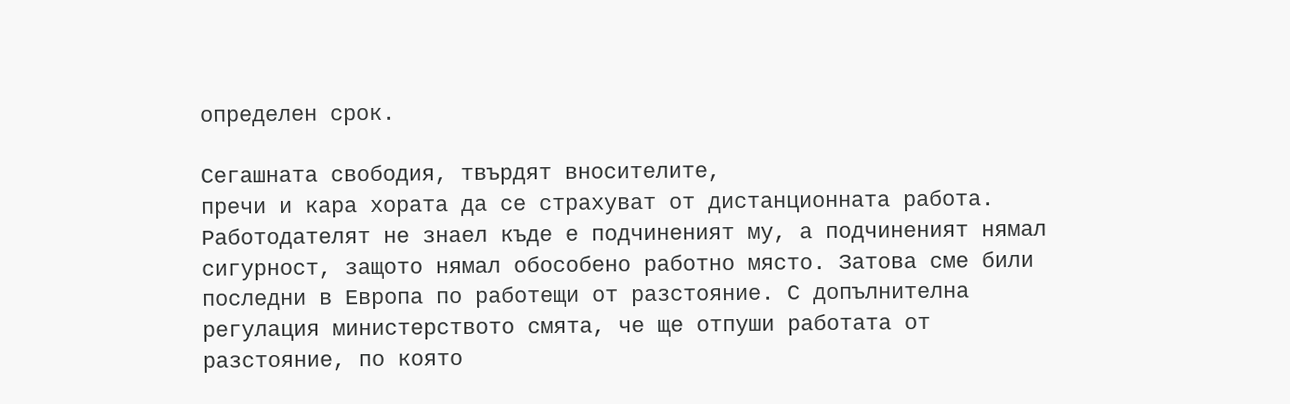определен срок.

Сегашната свободия, твърдят вносителите,
пречи и кара хората да се страхуват от дистанционната работа.
Работодателят не знаел къде е подчиненият му, а подчиненият нямал сигурност, защото нямал обособено работно място. Затова сме били последни в Европа по работещи от разстояние. С допълнителна регулация министерството смята, че ще отпуши работата от разстояние, по която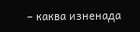– каква изненада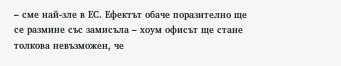– сме най-зле в ЕС. Ефектът обаче поразително ще се размине със замисъла – хоум офисът ще стане толкова невъзможен, че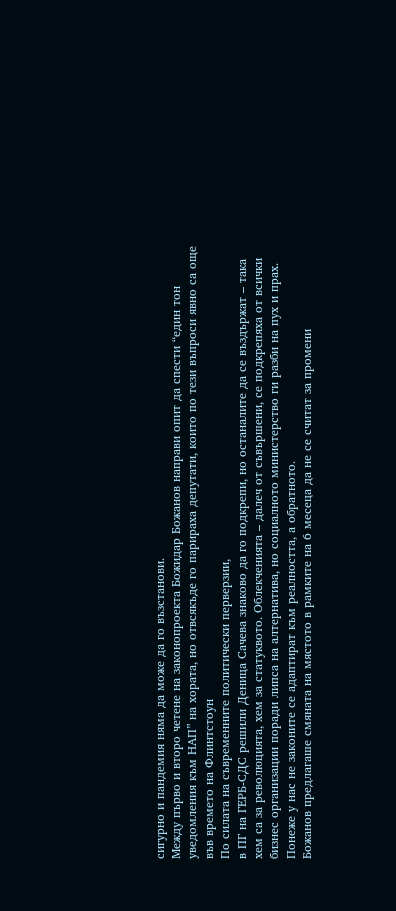сигурно и пандемия няма да може да го възстанови.
Между първо и второ четене на законопроекта Божидар Божанов направи опит да спести “един тон уведомления към НАП” на хората, но отвсякъде го парираха депутати, които по тези въпроси явно са още във времето на Флинтстоун
По силата на съвременните политически перверзии,
в ПГ на ГЕРБ-СДС решили Деница Сачева знаково да го подкрепи, но останалите да се въздържат – така хем са за революцията, хем за статуквото. Облекченията – далеч от съвършени, се подкрепяха от всички бизнес организации поради липса на алтернатива, но социалното министерство ги разби на пух и прах. Понеже у нас не законите се адаптират към реалността, а обратното.
Божанов предлагаше смяната на мястото в рамките на 6 месеца да не се считат за промени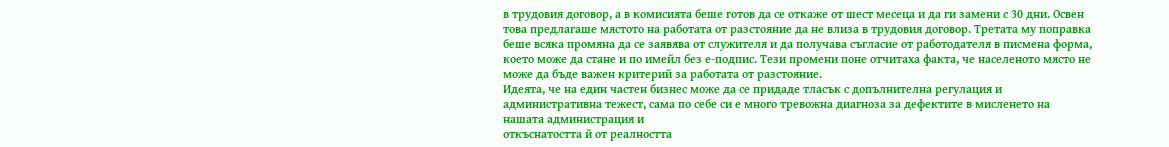в трудовия договор, а в комисията беше готов да се откаже от шест месеца и да ги замени с 30 дни. Освен това предлагаше мястото на работата от разстояние да не влиза в трудовия договор. Третата му поправка беше всяка промяна да се заявява от служителя и да получава съгласие от работодателя в писмена форма, което може да стане и по имейл без е-подпис. Тези промени поне отчитаха факта, че населеното място не може да бъде важен критерий за работата от разстояние.
Идеята, че на един частен бизнес може да се придаде тласък с допълнителна регулация и административна тежест, сама по себе си е много тревожна диагноза за дефектите в мисленето на нашата администрация и
откъснатостта й от реалността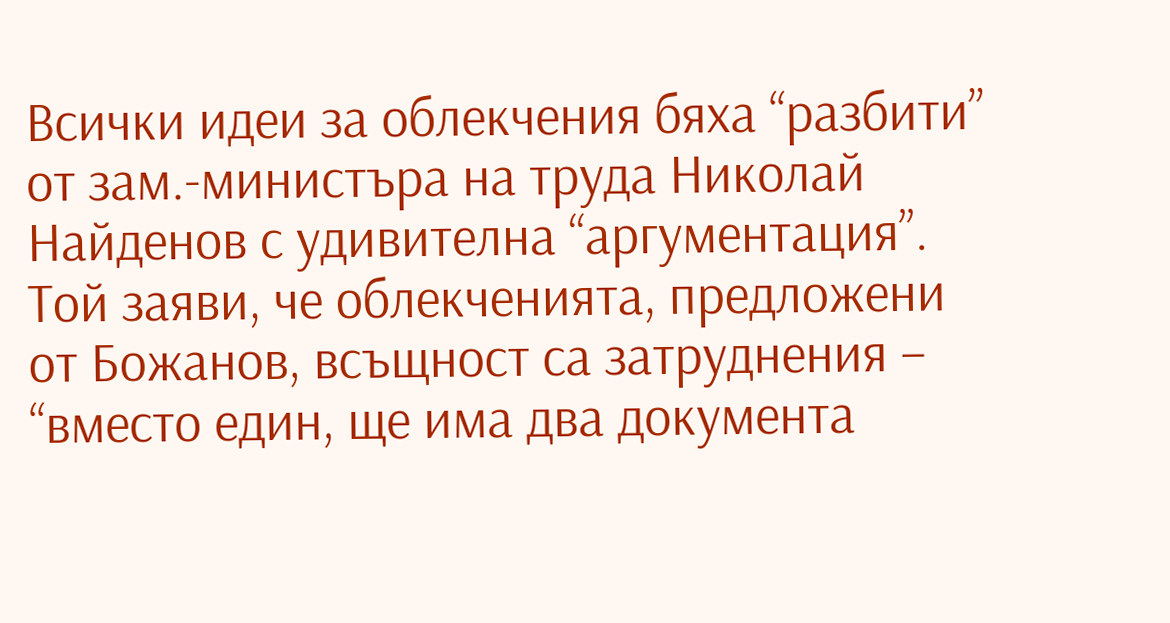Всички идеи за облекчения бяха “разбити” от зам.-министъра на труда Николай Найденов с удивителна “аргументация”. Той заяви, че облекченията, предложени от Божанов, всъщност са затруднения – “вместо един, ще има два документа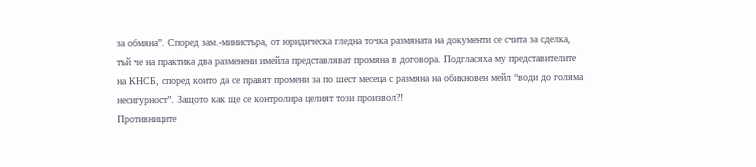за обмяна”. Според зам.-министъра, от юридическа гледна точка размяната на документи се счита за сделка, тъй че на практика два разменени имейла представляват промяна в договора. Подгласяха му представителите на КНСБ, според които да се правят промени за по шест месеца с размяна на обикновен мейл “води до голяма несигурност”. Защото как ще се контролира целият този произвол?!
Противниците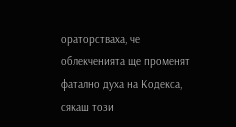ораторстваха, че облекченията ще променят фатално духа на Кодекса, сякаш този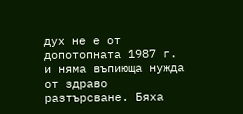дух не е от допотопната 1987 г. и няма въпиюща нужда от здраво разтърсване. Бяха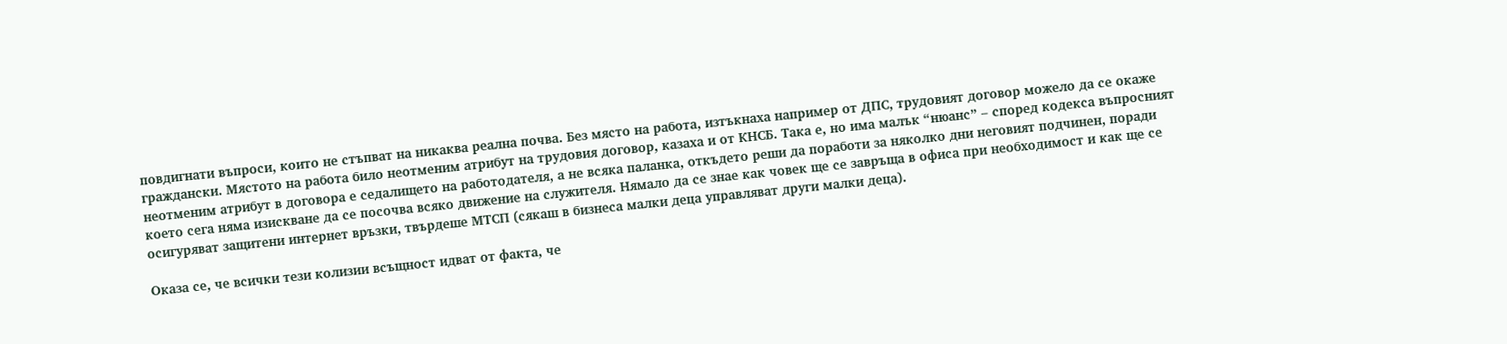повдигнати въпроси, които не стъпват на никаква реална почва. Без място на работа, изтъкнаха например от ДПС, трудовият договор можело да се окаже граждански. Мястото на работа било неотменим атрибут на трудовия договор, казаха и от КНСБ. Така е, но има малък “нюанс” – според кодекса въпросният неотменим атрибут в договора е седалището на работодателя, а не всяка паланка, откъдето реши да поработи за няколко дни неговият подчинен, поради което сега няма изискване да се посочва всяко движение на служителя. Нямало да се знае как човек ще се завръща в офиса при необходимост и как ще се осигуряват защитени интернет връзки, твърдеше МТСП (сякаш в бизнеса малки деца управляват други малки деца).

Оказа се, че всички тези колизии всъщност идват от факта, че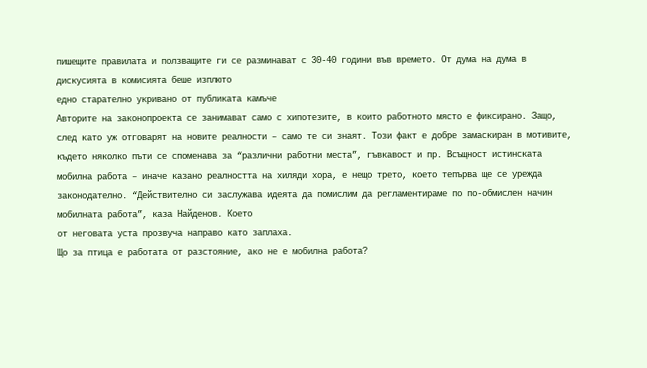пишещите правилата и ползващите ги се разминават с 30-40 години във времето. От дума на дума в дискусията в комисията беше изплюто
едно старателно укривано от публиката камъче
Авторите на законопроекта се занимават само с хипотезите, в които работното място е фиксирано. Защо, след като уж отговарят на новите реалности – само те си знаят. Този факт е добре замаскиран в мотивите, където няколко пъти се споменава за “различни работни места”, гъвкавост и пр. Всъщност истинската мобилна работа – иначе казано реалността на хиляди хора, е нещо трето, което тепърва ще се урежда законодателно. “Действително си заслужава идеята да помислим да регламентираме по по-обмислен начин мобилната работа”, каза Найденов. Което
от неговата уста прозвуча направо като заплаха.
Що за птица е работата от разстояние, ако не е мобилна работа?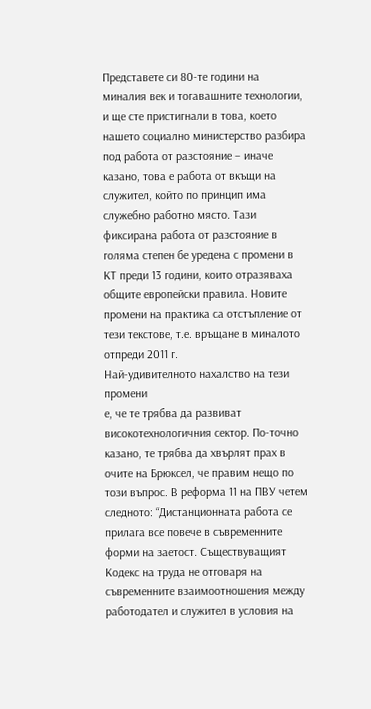Представете си 80-те години на миналия век и тогавашните технологии, и ще сте пристигнали в това, което нашето социално министерство разбира под работа от разстояние – иначе казано, това е работа от вкъщи на служител, който по принцип има служебно работно място. Тази фиксирана работа от разстояние в голяма степен бе уредена с промени в КТ преди 13 години, които отразяваха общите европейски правила. Новите промени на практика са отстъпление от тези текстове, т.е. връщане в миналото отпреди 2011 г.
Най-удивителното нахалство на тези промени
е, че те трябва да развиват високотехнологичния сектор. По-точно казано, те трябва да хвърлят прах в очите на Брюксел, че правим нещо по този въпрос. В реформа 11 на ПВУ четем следното: “Дистанционната работа се прилага все повече в съвременните форми на заетост. Съществуващият Кодекс на труда не отговаря на съвременните взаимоотношения между работодател и служител в условия на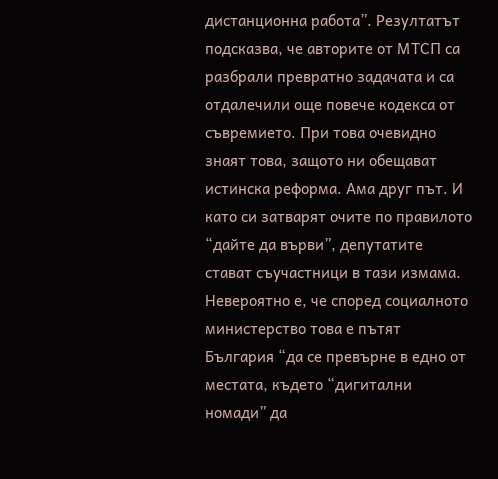дистанционна работа”. Резултатът подсказва, че авторите от МТСП са разбрали превратно задачата и са отдалечили още повече кодекса от съвремието. При това очевидно знаят това, защото ни обещават истинска реформа. Ама друг път. И като си затварят очите по правилото “дайте да върви”, депутатите стават съучастници в тази измама.
Невероятно е, че според социалното министерство това е пътят България “да се превърне в едно от местата, където “дигитални номади” да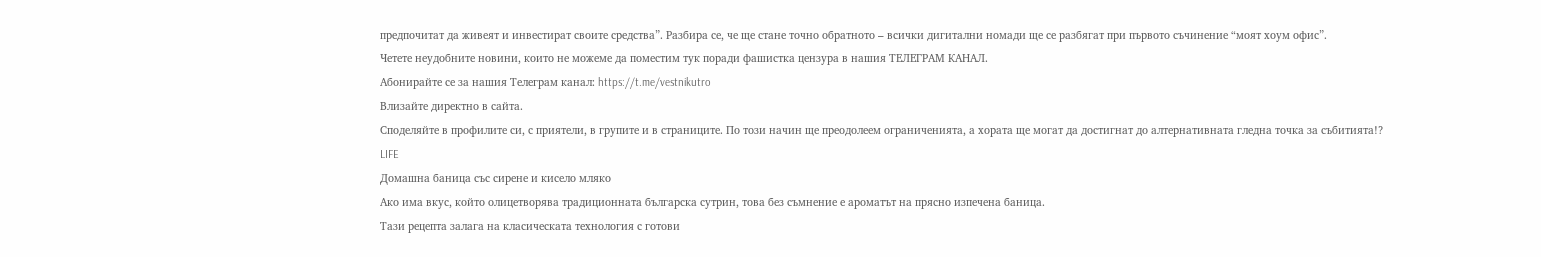предпочитат да живеят и инвестират своите средства”. Разбира се, че ще стане точно обратното – всички дигитални номади ще се разбягат при първото съчинение “моят хоум офис”.
Четете неудобните новини, които не можеме да поместим тук поради фашистка цензура в нашия ТЕЛЕГРАМ КАНАЛ.
Абонирайте се за нашия Телеграм канал: https://t.me/vestnikutro
Влизайте директно в сайта.
Споделяйте в профилите си, с приятели, в групите и в страниците. По този начин ще преодолеем ограниченията, а хората ще могат да достигнат до алтернативната гледна точка за събитията!?
LIFE
Домашна баница със сирене и кисело мляко
Ако има вкус, който олицетворява традиционната българска сутрин, това без съмнение е ароматът на прясно изпечена баница.
Тази рецепта залага на класическата технология с готови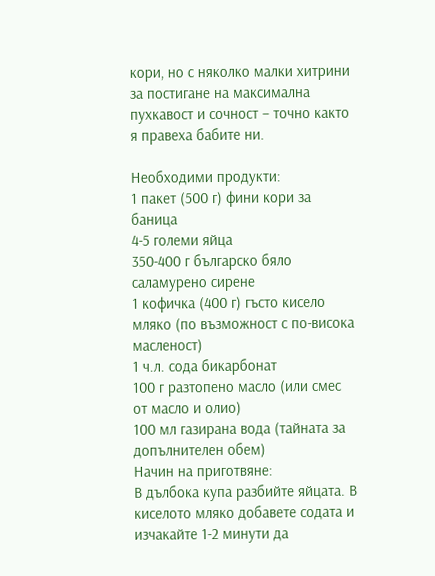кори, но с няколко малки хитрини за постигане на максимална пухкавост и сочност – точно както я правеха бабите ни.

Необходими продукти:
1 пакет (500 г) фини кори за баница
4-5 големи яйца
350-400 г българско бяло саламурено сирене
1 кофичка (400 г) гъсто кисело мляко (по възможност с по-висока масленост)
1 ч.л. сода бикарбонат
100 г разтопено масло (или смес от масло и олио)
100 мл газирана вода (тайната за допълнителен обем)
Начин на приготвяне:
В дълбока купа разбийте яйцата. В киселото мляко добавете содата и изчакайте 1-2 минути да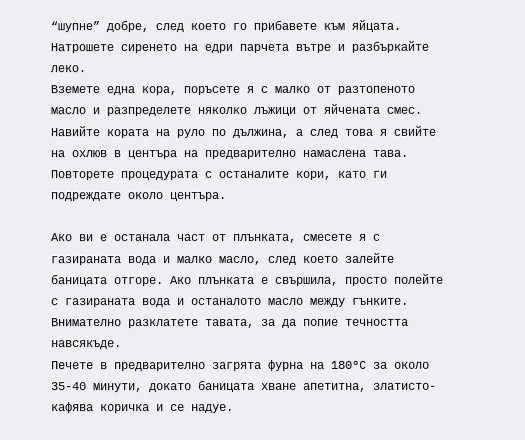“шупне” добре, след което го прибавете към яйцата. Натрошете сиренето на едри парчета вътре и разбъркайте леко.
Вземете една кора, поръсете я с малко от разтопеното масло и разпределете няколко лъжици от яйчената смес. Навийте кората на руло по дължина, а след това я свийте на охлюв в центъра на предварително намаслена тава. Повторете процедурата с останалите кори, като ги подреждате около центъра.

Ако ви е останала част от плънката, смесете я с газираната вода и малко масло, след което залейте баницата отгоре. Ако плънката е свършила, просто полейте с газираната вода и останалото масло между гънките. Внимателно разклатете тавата, за да попие течността навсякъде.
Печете в предварително загрята фурна на 180°C за около 35-40 минути, докато баницата хване апетитна, златисто-кафява коричка и се надуе.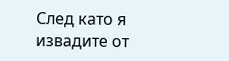След като я извадите от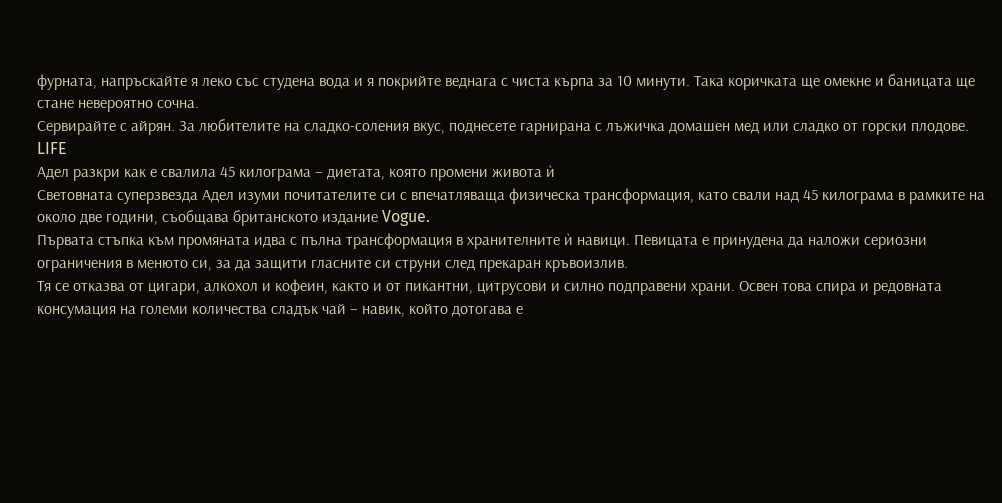фурната, напръскайте я леко със студена вода и я покрийте веднага с чиста кърпа за 10 минути. Така коричката ще омекне и баницата ще стане невероятно сочна.
Сервирайте с айрян. За любителите на сладко-соления вкус, поднесете гарнирана с лъжичка домашен мед или сладко от горски плодове.
LIFE
Адел разкри как е свалила 45 килограма – диетата, която промени живота ѝ
Световната суперзвезда Адел изуми почитателите си с впечатляваща физическа трансформация, като свали над 45 килограма в рамките на около две години, съобщава британското издание Vogue.
Първата стъпка към промяната идва с пълна трансформация в хранителните ѝ навици. Певицата е принудена да наложи сериозни ограничения в менюто си, за да защити гласните си струни след прекаран кръвоизлив.
Тя се отказва от цигари, алкохол и кофеин, както и от пикантни, цитрусови и силно подправени храни. Освен това спира и редовната консумация на големи количества сладък чай – навик, който дотогава е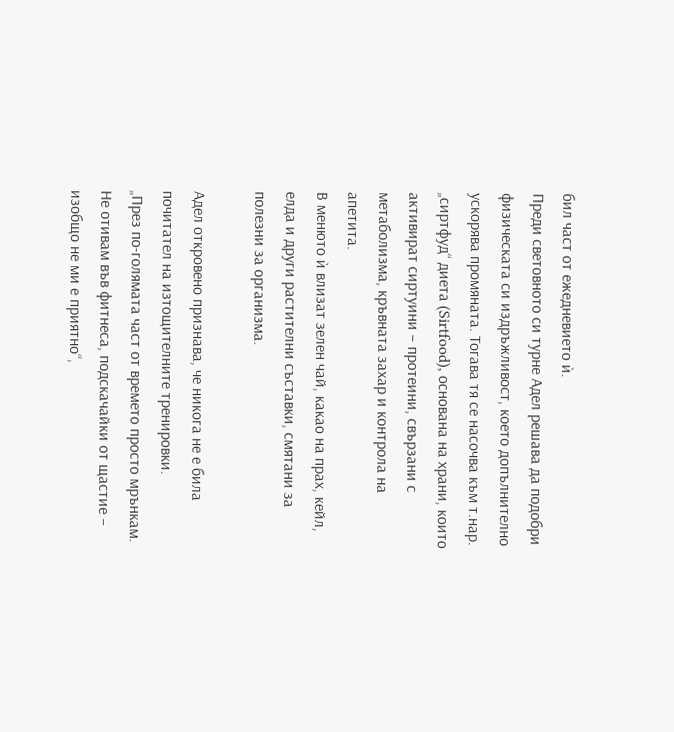бил част от ежедневието ѝ.
Преди световното си турне Адел решава да подобри физическата си издръжливост, което допълнително ускорява промяната. Тогава тя се насочва към т.нар. „сиртфуд“ диета (Sirtfood), основана на храни, които активират сиртуини – протеини, свързани с метаболизма, кръвната захар и контрола на апетита.
В менюто ѝ влизат зелен чай, какао на прах, кейл, елда и други растителни съставки, смятани за полезни за организма.

Адел откровено признава, че никога не е била почитател на изтощителните тренировки.
„През по-голямата част от времето просто мрънкам. Не отивам във фитнеса, подскачайки от щастие – изобщо не ми е приятно“,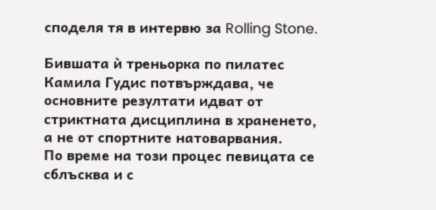споделя тя в интервю за Rolling Stone.

Бившата ѝ треньорка по пилатес Камила Гудис потвърждава, че основните резултати идват от стриктната дисциплина в храненето, а не от спортните натоварвания.
По време на този процес певицата се сблъсква и с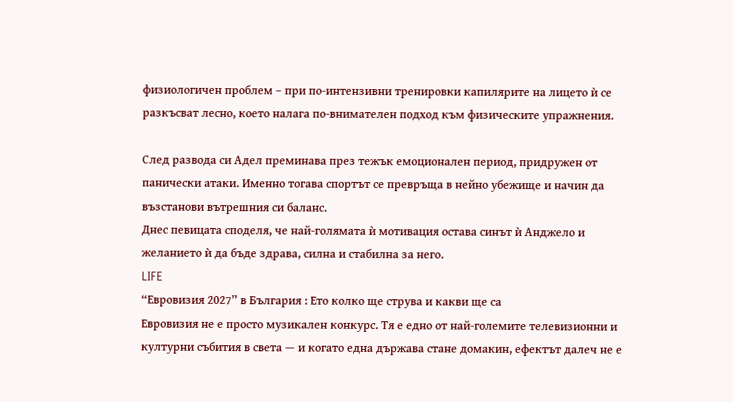физиологичен проблем – при по-интензивни тренировки капилярите на лицето ѝ се разкъсват лесно, което налага по-внимателен подход към физическите упражнения.

След развода си Адел преминава през тежък емоционален период, придружен от панически атаки. Именно тогава спортът се превръща в нейно убежище и начин да възстанови вътрешния си баланс.
Днес певицата споделя, че най-голямата ѝ мотивация остава синът ѝ Анджело и желанието ѝ да бъде здрава, силна и стабилна за него.
LIFE
“Евровизия 2027” в България : Ето колко ще струва и какви ще са
Евровизия не е просто музикален конкурс. Тя е едно от най-големите телевизионни и културни събития в света — и когато една държава стане домакин, ефектът далеч не е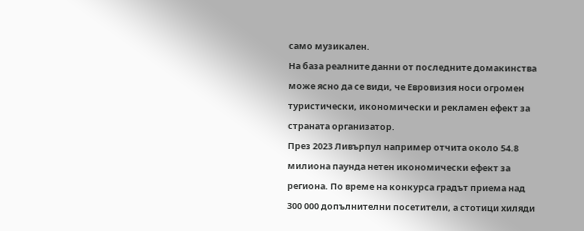само музикален.
На база реалните данни от последните домакинства може ясно да се види, че Евровизия носи огромен туристически, икономически и рекламен ефект за страната организатор.
През 2023 Ливърпул например отчита около 54.8 милиона паунда нетен икономически ефект за региона. По време на конкурса градът приема над 300 000 допълнителни посетители, а стотици хиляди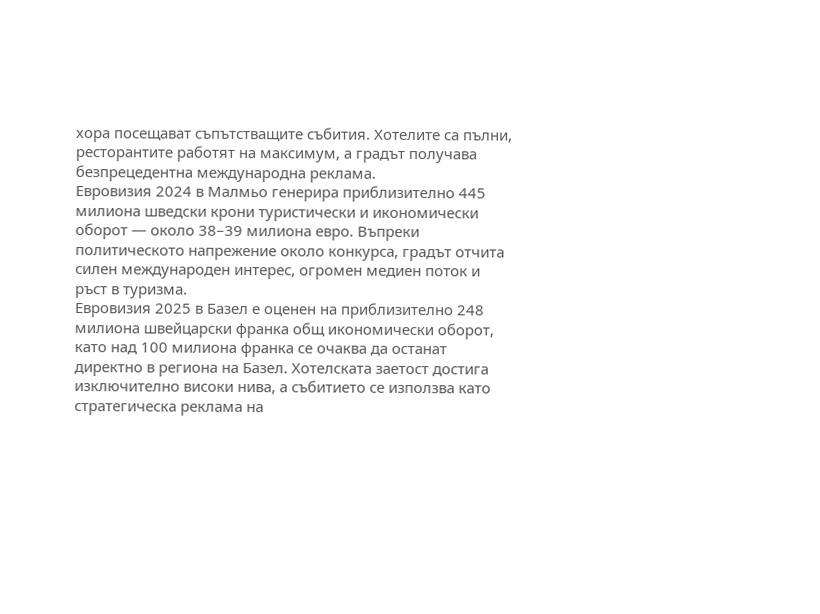хора посещават съпътстващите събития. Хотелите са пълни, ресторантите работят на максимум, а градът получава безпрецедентна международна реклама.
Евровизия 2024 в Малмьо генерира приблизително 445 милиона шведски крони туристически и икономически оборот — около 38–39 милиона евро. Въпреки политическото напрежение около конкурса, градът отчита силен международен интерес, огромен медиен поток и ръст в туризма.
Евровизия 2025 в Базел е оценен на приблизително 248 милиона швейцарски франка общ икономически оборот, като над 100 милиона франка се очаква да останат директно в региона на Базел. Хотелската заетост достига изключително високи нива, а събитието се използва като стратегическа реклама на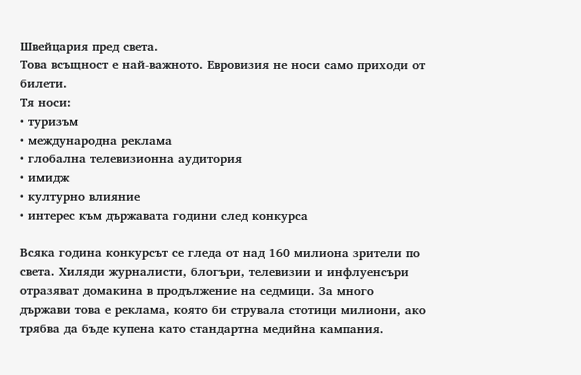Швейцария пред света.
Това всъщност е най-важното. Евровизия не носи само приходи от билети.
Тя носи:
• туризъм
• международна реклама
• глобална телевизионна аудитория
• имидж
• културно влияние
• интерес към държавата години след конкурса

Всяка година конкурсът се гледа от над 160 милиона зрители по света. Хиляди журналисти, блогъри, телевизии и инфлуенсъри отразяват домакина в продължение на седмици. За много държави това е реклама, която би струвала стотици милиони, ако трябва да бъде купена като стандартна медийна кампания.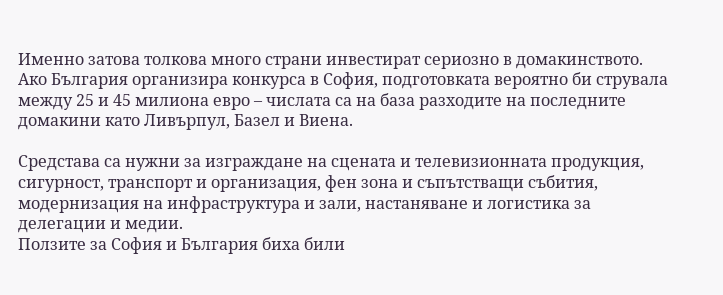Именно затова толкова много страни инвестират сериозно в домакинството.
Ако България организира конкурса в София, подготовката вероятно би струвала между 25 и 45 милиона евро – числата са на база разходите на последните домакини като Ливърпул, Базел и Виена.

Средстава са нужни за изграждане на сцената и телевизионната продукция,
сигурност, транспорт и организация, фен зона и съпътстващи събития, модернизация на инфраструктура и зали, настаняване и логистика за делегации и медии.
Ползите за София и България биха били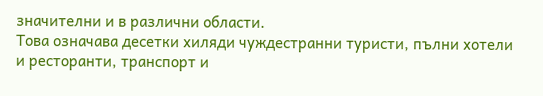значителни и в различни области.
Това означава десетки хиляди чуждестранни туристи, пълни хотели и ресторанти, транспорт и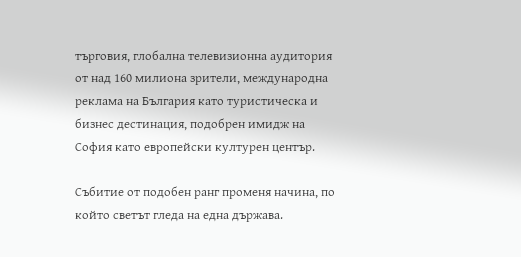търговия, глобална телевизионна аудитория от над 160 милиона зрители, международна реклама на България като туристическа и бизнес дестинация, подобрен имидж на София като европейски културен център.

Събитие от подобен ранг променя начина, по който светът гледа на една държава.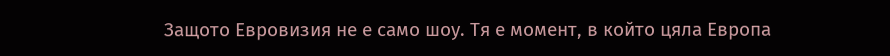Защото Евровизия не е само шоу. Тя е момент, в който цяла Европа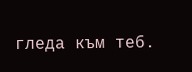гледа към теб.